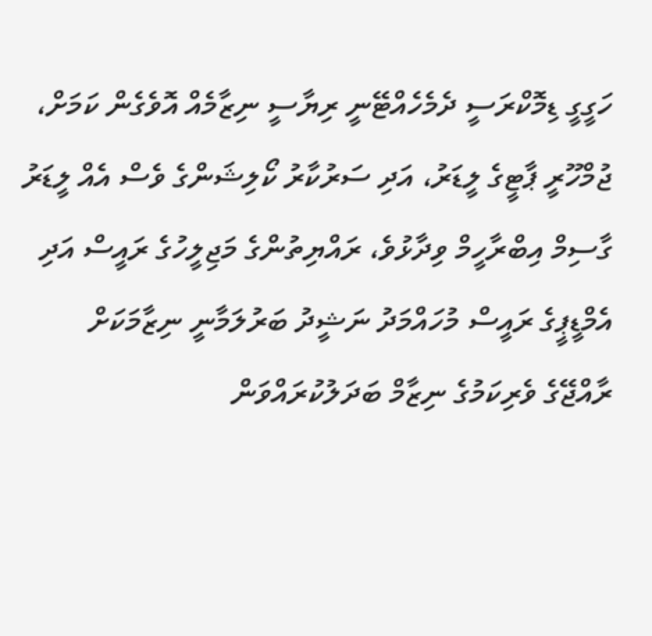ހަގީގީ ޑިމޮކްރަސީ ދެމެހެއްޓޭނީ ރިޔާސީ ނިޒާމެއް އޮވެގެން ކަމަށް، ޖުމްހޫރީ ޕާޓީގެ ލީޑަރު، އަދި ސަރުކާރު ކޯލިޝަންގެ ވެސް އެއް ލީޑަރު ގާސިމް އިބްރާހީމް ވިދާޅުވެ، ރައްޔިތުންގެ މަޖިލީހުގެ ރައީސް އަދި އެމްޑީޕީގެ ރައީސް މުހައްމަދު ނަޝީދު ބަރުލަމާނީ ނިޒާމަކަށް ރާއްޖޭގެ ވެރިކަމުގެ ނިޒާމް ބަދަލުކުރައްވަން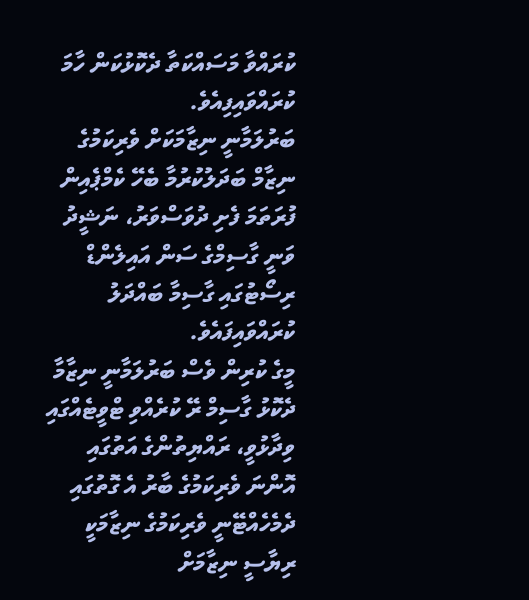ކުރައްވާ މަސައްކަތާ ދެކޮޅުކަން ހާމަ ކުރައްވައިފިއެވެ.
ބަރުލަމާނީ ނިޒާމަކަށް ވެރިކަމުގެ ނިޒާމް ބަދަލުކުރުމާ ބެހޭ ކެމްޕެއިން ފުރަތަމަ ފެށި ދުވަސްވަރު، ނަޝީދު ވަނީ ގާސިމްގެ ސަން އައިލެންޑް ރިސޯޓުގައި ގާސިމާ ބައްދަލު ކުރައްވައިފައެވެ.
މީގެ ކުރިން ވެސް ބަރުލަމާނީ ނިޒާމާ ދެކޮޅު ގާސިމް ރޭ ކުރެއްވި ޓްވީޓެއްގައި ވިދާޅުވީ، ރައްޔިތުންގެ އަތުގައި އޮންނަ ވެރިކަމުގެ ބާރު އެ ގޮތުގައި ދެމެހެއްޓޭނީ ވެރިކަމުގެ ނިޒާމަކީ ރިޔާސީ ނިޒާމަށް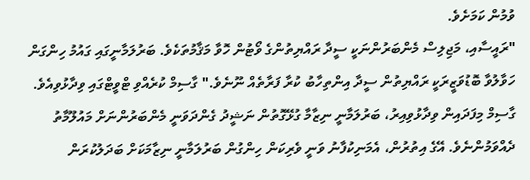ވުމުން ކަމަށެވެ.
"ރައީސާއި، މަޖިލިސް މެންބަރުންނަކީ ސީދާ ރައްޔިތުންގެ ވޯޓުން ހޮވާ މަޤާމުތަކެވެ. ބަރުލަމާނީގައި ގައުމު ހިންގަން ހަވާލުވާ ބޮޑުވަޒީރަކީ ރައްޔިތުން ސީދާ އިންތިހާބު ކުރާ ފަރާތެއް ނޫނެވެ." ގާސިމް ކުރެއްވި ޓްވީޓްގައި ވިދާޅުވިއެވެ.
ގާސިމް މިފަދައިން ވިދާޅުވިއިރު، ބަރުލަމާނީ ނިޒާމާ ގުޅޭގޮތުން ނަޝީދު ގެންދަވަނީ މެންބަރުންނަށް މައުލޫމާތު ދެއްވަމުންނެވެ. އޭގެ އިތުރުން، އެމަނިކުފާނު ވަނީ ވެރިކަން ހިންގުން ބަރުލަމާނީ ނިޒާމަކަށް ބަދަލުކުރަން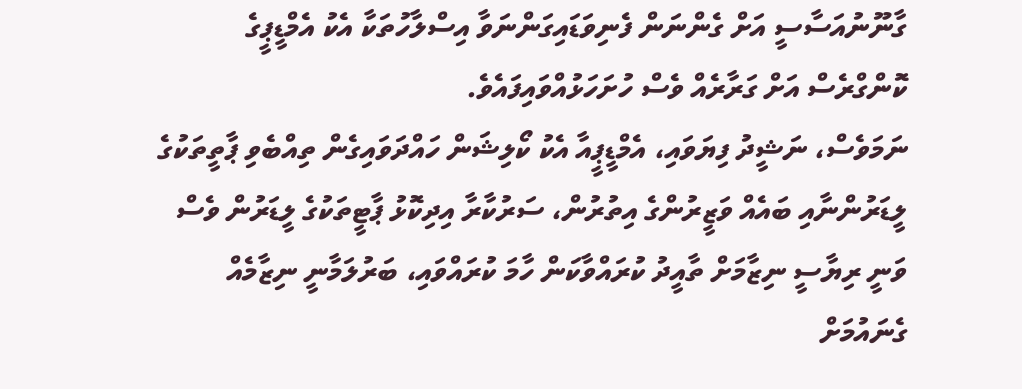ގާނޫނުއަސާސީ އަށް ގެންނަން ފެނިވަޑައިގަންނަވާ އިސްލާހުތަކާ އެކު އެމްޑީޕީގެ ކޮންގްރެސް އަށް ގަރާރެއް ވެސް ހުށަހަޅުއްވައިފައެވެ.
ނަމަވެސް، ނަޝީދު ފިޔަވައި، އެމްޑީޕީއާ އެކު ކޯލިޝަން ހައްދަވައިގެން ތިއްބެވި ޕާތީތަކުގެ ލީޑަރުންނާއި ބައެއް ވަޒީރުންގެ އިތުރުން، ސަރުކާރާ އިދިކޮޅު ޕާޓީތަކުގެ ލީޑަރުން ވެސް ވަނީ ރިޔާސީ ނިޒާމަށް ތާއީދު ކުރައްވާކަން ހާމަ ކުރައްވައި، ބަރުލަމާނީ ނިޒާމެއް ގެނައުމަށް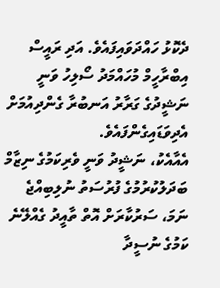ދެކޮޅު ހައްދަވައިފައެވެ. އަދި ރައީސް އިބްރާހީމް މުހައްމަދު ސޯލިހު ވަނީ ނަޝީދުގެ ގަރާރު އަނބުރާ ގެންދިއުމަށް އެދިވަޑައިގެންފައެވެ.
އެއާއެކު، ނަޝީދު ވަނީ ވެރިކަމުގެ ނިޒާމް ބަދަލުކުރުމުގެ ފުރުސަތު ނުލިބިއްޖެ ނަމަ، ސަރުކާރަށް އޮތް ތާއީދު ގެއްލޭނެ ކަމުގެ ނުސީދާ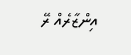އިންޒާރެއް ރޭ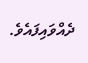ދެއްވައިފައެވެ.